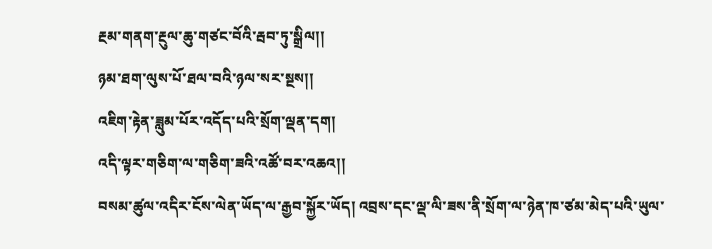རྔམ་གནག་རྔུལ་ཆུ་གཙང་བོའི་རྦབ་ཏུ་སྒྲིལ།།
ཉམ་ཐག་ལུས་པོ་ཐལ་བའི་ཉལ་སར་སྔས།།
འཇིག་རྟེན་ཟླུམ་པོར་འདོད་པའི་སྲོག་ལྡན་དག།
འདི་ལྟར་གཅིག་ལ་གཅིག་ཟའི་འཚོ་བར་འཆའ།།
བསམ་ཚུལ་འདིར་ངོས་ལེན་ཡོད་ལ་རྒྱབ་སྐྱོར་ཡོད། འབྲས་དང་ལྡ་ལི་ཟས་ནི་སྲོག་ལ་ཉེན་ཁ་ཙམ་མེད་པའི་ཡུལ་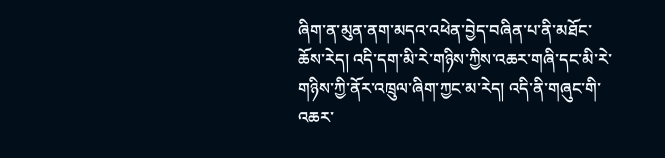ཞིག་ན་མུན་ནག་མདའ་འཕེན་བྱེད་བཞིན་པ་ནི་མཐོང་ཆོས་རེད། འདི་དག་མི་རེ་གཉིས་ཀྱིས་འཆར་གཞི་དང་མི་རེ་གཉིས་ཀྱི་ནོར་འཁྲུལ་ཞིག་ཀྱང་མ་རེད། འདི་ནི་གཞུང་གི་འཆར་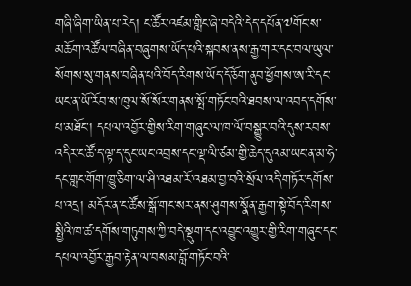གཞི་ཞིག་ཡིན་པ་རེད། ང་ཚོར་འཛམ་གླིང་ཞེ་བདེའི་དེད་དཔོན་༧གོང་ས་མཆོག་འཚོལ་བཞིན་བཞུགས་ཡོད་པའི་སྐབས་ནས་རྒྱ་གར་དང་བལ་ཡུལ་སོགས་སུ་གནས་བཞིན་པའི་བོད་རིགས་ཡོད་དོ་ཅོག་ནུབ་ཕྱོགས་ཨ་རི་དང་ཡང་ན་ཡོ་རོབ་ས་ཁུལ་སོ་སོར་གནས་སྤོ་གཏོང་བའི་ཐབས་ལ་འབད་དགོས་པ་མཐོང་། དཔལ་འབྱོར་གྱིས་རིག་གཞུང་ལ་ཁ་ལོ་བསྒྱུར་བའི་དུས་རབས་འདིར་ང་ཚོ་ད་ལྟ་ད་དུང་ཡང་འབྲས་དང་ལྡ་ལི་ཙམ་གྱི་ཆེད་དུའམ་ཡང་ན་མ་ཧེ་དང་གླང་གོག་ཁྱུ་ཅིག་ལ་ཤི་འཐམ་རོ་འཐམ་བྱ་བའི་སྲོལ་འདི་གཏོར་དགོས་པ་འདྲ། མདོར་ན་ང་ཚོས་སྒོ་གང་སར་ནས་ཤུགས་སྣོན་རྒྱག་སྟེ་བོད་རིགས་སྤྱིའི་ཁ་ཚ་དགོས་གཏུགས་ཀྱི་བདེ་སྡུག་དང་འབྱུང་འགྱུར་གྱི་རིག་གཞུང་དང་དཔལ་འབྱོར་རྒྱབ་རྟེན་ལ་བསམ་བློ་གཏོང་བའི་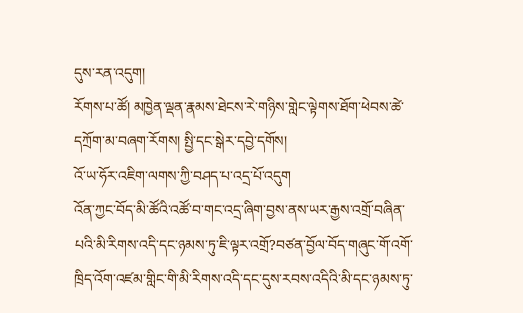དུས་རན་འདུག།
རོགས་པ་ཚོ། མཁྱེན་ལྡན་རྣམས་ཐེངས་རེ་གཉིས་གླེང་ལྟེགས་ཐོག་ཕེབས་ཚེ་དཀྲོག་མ་བཞག་རོགས། སྤྱི་དང་སྒེར་དབྱེ་དགོས།
འོ་ཡ་ཧོར་འཇིག་ལགས་ཀྱི་བཤད་པ་འདྲ་པོ་འདུག
འོན་ཀྱང་བོད་མི་ཚོའི་འཚོ་བ་གང་འདྲ་ཞིག་བྱས་ནས་ཡར་རྒྱས་འགྲོ་བཞིན་པའི་མི་རིགས་འདི་དང་ཉམས་ཏུ་ཇི་ལྟར་འགྲོ?བཙན་བྱོལ་བོད་གཞུང་གོ་འགོ་ཁྲིད་འོག་འཛམ་གླིང་གི་མི་རིགས་འདི་དང་དུས་རབས་འདིའི་མི་དང་ཉམས་ཏུ་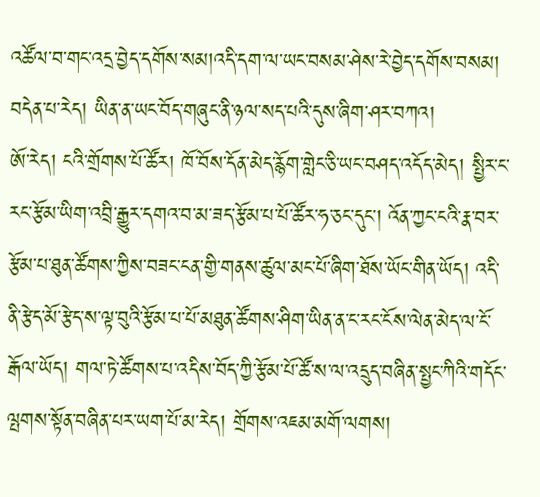འཚོལ་བ་གང་འདྲ་བྱེད་དགོས་སམ།འདི་དག་ལ་ཡང་བསམ་ཤེས་རེ་བྱེད་དགོས་བསམ།
བདེན་པ་རེད། ཡིན་ན་ཡང་བོད་གཞུང་ནི་ཉལ་སད་པའི་དུས་ཞིག་ཤར་བཀའ།
ཨོ་རེད། ངའི་གྲོགས་པོ་ཚོར། ཁོ་བོས་དོན་མེད་རྙོག་གླེང་ཅི་ཡང་བཤད་འདོད་མེད། སྤྱིར་ང་རང་རྩོམ་ཡིག་འབྲི་རྒྱུར་དགའ་བ་མ་ཟད་རྩོམ་པ་པོ་ཚོར་ཧ་ཅང་དུང་། འོན་ཀྱང་ངའི་རྣ་བར་རྩོམ་པ་ཐུན་ཚོགས་ཀྱིས་བཟང་ངན་གྱི་གནས་ཚུལ་མང་པོ་ཞིག་ཐོས་ཡོང་གིན་ཡོད། འདི་ནི་རྩེད་མོ་རྩེད་ས་ལྟ་བུའི་རྩོམ་པ་པོ་མཐུན་ཚོགས་ཤིག་ཡིན་ན་ང་རང་ངོས་ལེན་མེད་ལ་ངོ་རྒོལ་ཡོད། གལ་ཏེ་ཚོགས་པ་འདིས་བོད་ཀྱི་རྩོམ་པོ་ཚོ་ས་ལ་འདྲུད་བཞིན་སྤྱང་ཀིའི་གདོང་ལྤགས་སྟོན་བཞིན་པར་ཡག་པོ་མ་རེད། གྲོགས་འཇམ་མགོ་ལགས།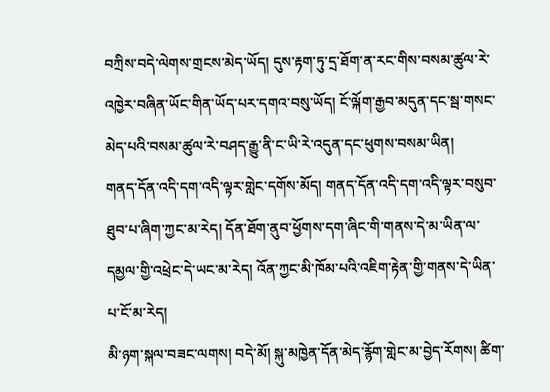བཀྲིས་བདེ་ལེགས་གྲངས་མེད་ཡོད། དུས་རྟག་ཏུ་དྲ་ཐོག་ན་རང་གིས་བསམ་ཚུལ་རེ་འཁྱེར་བཞིན་ཡོང་གིན་ཡོད་པར་དགའ་བསུ་ཡོད། ངོ་ལྐོག་རྒྱབ་མདུན་དང་སྦ་གསང་མེད་པའི་བསམ་ཚུལ་རེ་བཤད་རྒྱུ་ནི་ང་ཡི་རེ་འདུན་དང་ཕུགས་བསམ་ཡིན།
གནད་དོན་འདི་དག་འདི་ལྟར་གླེང་དགོས་མོད། གནད་དོན་འདི་དག་འདི་ལྟར་བསུབ་ཐུབ་པ་ཞིག་ཀྱང་མ་རེད། དོན་ཐོག་ནུབ་ཕྱོགས་དག་ཞིང་གི་གནས་དེ་མ་ཡིན་ལ་དམྱལ་གྱི་འཕྲེང་དེ་ཡང་མ་རེད། འོན་ཀྱང་མི་ཁོམ་པའི་འཇིག་རྟེན་གྱི་གནས་དེ་ཡིན་པ་ངོ་མ་རེད།
མི་ཉག་སྐལ་བཟང་ལགས། བདེ་མོ། སྐུ་མཁྱེན་དོན་མེད་རྙོག་གླེང་མ་བྱེད་རོགས། ཚིག་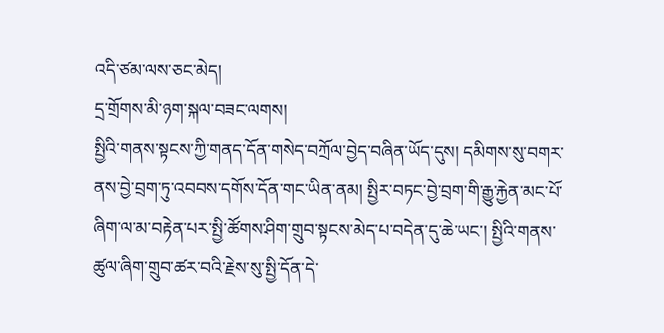འདི་ཙམ་ལས་ཅང་མེད།
དྲ་གྲོགས་མི་ཉག་སྐལ་བཟང་ལགས།
སྤྱིའི་གནས་སྟངས་ཀྱི་གནད་དོན་གསེད་བཀྲོལ་བྱེད་བཞིན་ཡོད་དུས། དམིགས་སུ་བགར་ནས་བྱེ་བྲག་ཏུ་འབབས་དགོས་དོན་གང་ཡིན་ནམ། སྤྱིར་བཏང་བྱེ་བྲག་གི་རྒྱུ་རྐྱེན་མང་པོ་ཞིག་ལ་མ་བརྟེན་པར་སྤྱི་ཚོགས་ཤིག་གྲུབ་སྟངས་མེད་པ་བདེན་དུ་ཆེ་ཡང་། སྤྱིའི་གནས་ཚུལ་ཞིག་གྲུབ་ཚར་བའི་རྗེས་སུ་སྤྱི་དོན་དེ་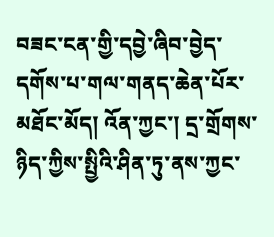བཟང་ངན་གྱི་དབྱེ་ཞིབ་བྱེད་དགོས་པ་གལ་གནད་ཆེན་པོར་མཐོང་མོད། འོན་ཀྱང་། དྲ་གྲོགས་ཉིད་ཀྱིས་སྤྱིའི་ཤིན་ཏུ་ནས་ཀྱང་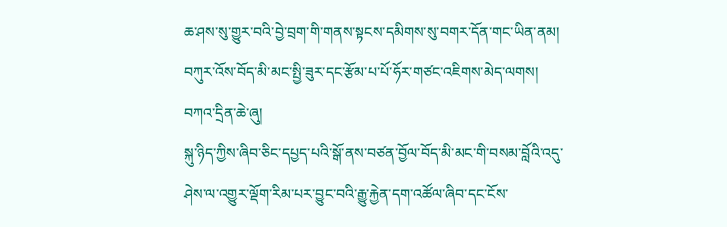ཆ་ཤས་སུ་གྱུར་བའི་བྱེ་བྲག་གི་གནས་སྟངས་དམིགས་སུ་བགར་དོན་གང་ཡིན་ནམ།
བཀུར་འོས་བོད་མི་མང་སྤྱི་ཟུར་དང་རྩོམ་པ་པོ་ཧོར་གཙང་འཇིགས་མེད་ལགས།
བཀའ་དྲིན་ཆེ་ཞུ།
སྐུ་ཉིད་ཀྱིས་ཞིབ་ཅིང་དཔྱད་པའི་སྒོ་ནས་བཙན་བྱོལ་བོད་མི་མང་གི་བསམ་བློའི་འདུ་ཤེས་ལ་འགྱུར་ལྡོག་རིམ་པར་བྱུང་བའི་རྒྱུ་རྐྱེན་དག་འཚོལ་ཞིབ་དང་ངོས་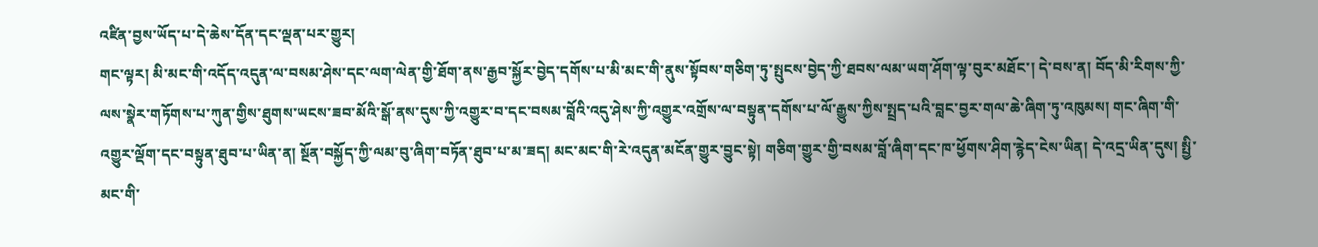འཛིན་བྱས་ཡོད་པ་དེ་ཆེས་དོན་དང་ལྡན་པར་གྱུར།
གང་ལྟར། མི་མང་གི་འདོད་འདུན་ལ་བསམ་ཤེས་དང་ལག་ལེན་གྱི་ཐོག་ནས་རྒྱབ་སྐྱོར་བྱེད་དགོས་པ་མི་མང་གི་ནུས་སྟོབས་གཅིག་ཏུ་སྤུངས་བྱེད་ཀྱི་ཐབས་ལམ་ཡག་ཤོག་ལྟ་བུར་མཐོང་། དེ་བས་ན། བོད་མི་རིགས་ཀྱི་ལས་སྣེར་གཏོགས་པ་ཀུན་གྱིས་ཐུགས་ཡངས་ཟབ་མོའི་སྒོ་ནས་དུས་ཀྱི་འགྱུར་བ་དང་བསམ་བློའི་འདུ་ཤེས་ཀྱི་འགྱུར་འགྲོས་ལ་བསྟུན་དགོས་པ་ལོ་རྒྱུས་ཀྱིས་སྤྲད་པའི་བླང་བྱར་གལ་ཆེ་ཞིག་ཏུ་འཁུམས། གང་ཞིག་གི་འགྱུར་ལྡོག་དང་བསྟུན་ཐུབ་པ་ཡིན་ན། སྔོན་བསྐྱོད་ཀྱི་ལམ་བུ་ཞིག་བཏོན་ཐུབ་པ་མ་ཟད། མང་མང་གི་རེ་འདུན་མངོན་གྱུར་བྱུང་སྟེ། གཅིག་གྱུར་གྱི་བསམ་བློ་ཞིག་དང་ཁ་ཕྱོགས་ཤིག་རྙེད་ངེས་ཡིན། དེ་འདྲ་ཡིན་དུས། སྤྱི་མང་གི་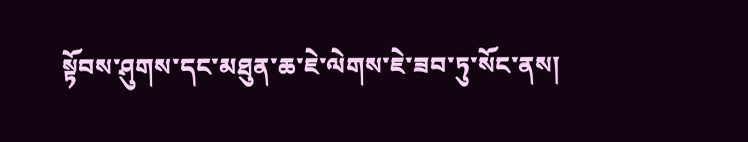སྟོབས་ཤུགས་དང་མཐུན་ཆ་ཇེ་ལེགས་ཇེ་ཟབ་ཏུ་སོང་ནས།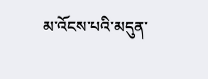མ་འོངས་པའི་མདུན་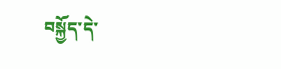བསྐྱོད་དེ་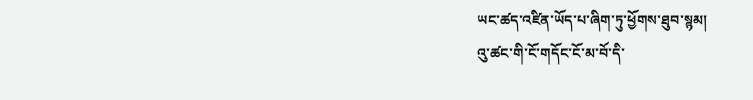ཡང་ཚད་འཛིན་ཡོད་པ་ཞིག་ཏུ་ཕྱོགས་ཐུབ་སྙམ།
འུ་ཚང་གི་ངོ་གདོང་ངོ་མ་བོ་དི་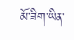མོ་ཟིག་ཡིན་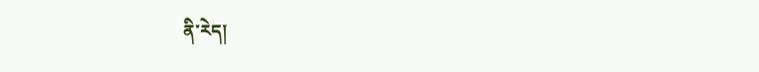ནི་རེད།